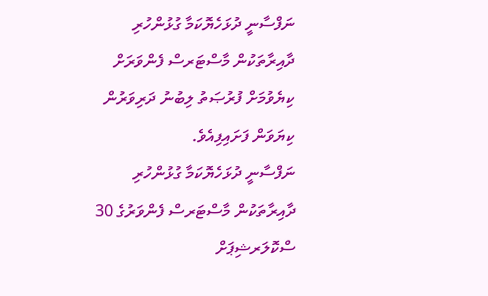ނަފްސާނީ ދުޅަހެޔޮކަމާ ގުޅުންހުރި ދާއިރާތަކުން މާސްޓަރސް ފެންވަރަށް ކިޔެވުމަށް ފުރުޞަތު ލިބުނު ދަރިވަރުން ކިޔަވަން ފަށައިފިއެވެ.
ނަފްސާނީ ދުޅަހެޔޮކަމާ ގުޅުންހުރި ދާއިރާތަކުން މާސްޓަރސް ފެންވަރުގެ 30 ސްކޮލަރޝިޕަށް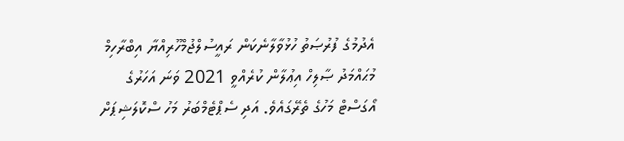އެދުމުގެ ފުރުޞަތު ހުޅުވާލާނެކަން ރައީސުލްޖުމްހޫރިއްޔާ އިބްރާހިމް މުޙައްމަދު ޞާލިހް އިޢުލާން ކުރެއްވީ 2021 ވަނަ އަހަރުގެ އޯގަސްޓް މަހުގެ ތެރޭގައެވެ. އަދި ސެޕްޓެމްބަރު މަހު ސްކޮލަޝިޕަށް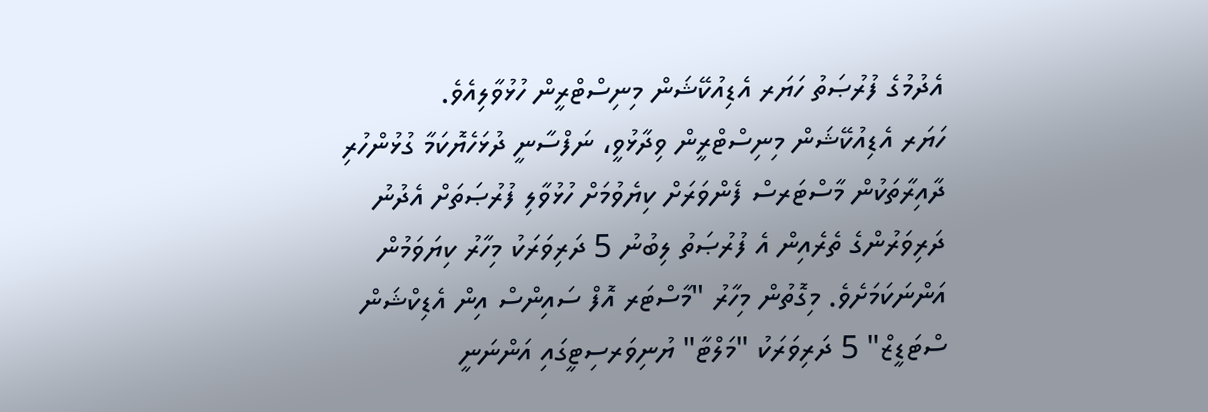އެދުމުގެ ފުރުޞަތު ހަޔަރ އެޑިއުކޭޝަން މިނިސްޓްރީން ހުޅުވާލިއެވެ.
ހަޔަރ އެޑިއުކޭޝަން މިނިސްޓްރީން ވިދާޅުވީ، ނަފްސާނީ ދުޅަހެޔޮކަމާ ގުޅުންހުރި ދާއިރާތަކުން މާސްޓަރސް ފެންވަރަށް ކިޔެވުމަށް ހުޅުވާލި ފުރުޞަތަށް އެދުނު ދަރިވަރުންގެ ތެރެއިން އެ ފުރުޞަތު ލިބުނު 5 ދަރިވަރަކު މިހާރު ކިޔަވަމުން އަންނަކަމަށެވެ. މިގޮތުން މިހާރު "މާސްޓަރ އޮފް ސައިންސް އިން އެޑިކްޝަން ސްޓަޑީޒް" 5 ދަރިވަރަކު "މަލްޓާ" ޔުނިވަރސިޓީގައި އަންނަނީ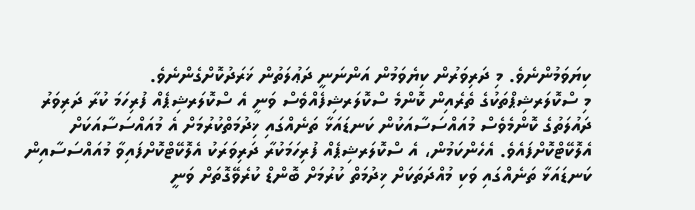ކިޔަވަމުންނެވެ. މި ދަރިވަރުން ކިޔެވަމުން އަންނަނީ ދަޢުލަތުން ޚަރަދުކޮށްގެންނެވެ.
މި ސްކޮލަރޝިޕްތަކުގެ ތެރެއިން ކޮންމެ ސްކޮލަރޝިފެއްވެސް ވަނީ އެ ސްކޮލަރޝިޕެއް ފުރިހަމަ ކުރާ ދަރިވަރު ދައުލަތުގެ ކޮންމެވެސް މުއައްސަސާއަކުން ކަނޑައަޅާ ތަނެއްގައި ޚިދުމަތްކުރުމަށް އެ މުއައްސަސާއަކަށް އެލޮކޭޓްކޮށްފައެވެ. އެހެންކަމުން، އެ ސްކޮލަރޝިޕެއް ފުރިހަމަކުރާ ދަރިވަރަކު އެލޮކޭޓްކޮށްފައިވާ މުއައްސަސާއިން ކަނޑައަޅާ ތަނެއްގައި ވަކި މުއްދަތަކަށް ޚިދުމަތް ކުރުމަށް ބޮންޑް ކުރެވޭގޮތަށް ވަނީ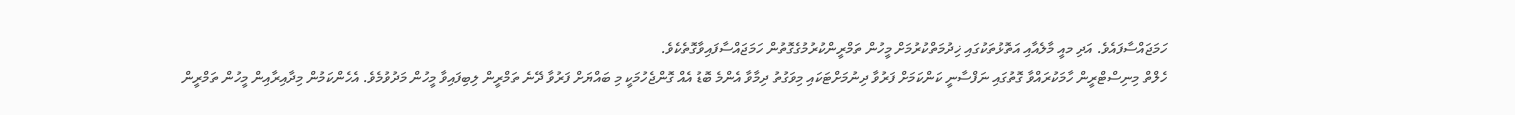ހަމަޖައްސާފައެވެ. އަދި މއީ މާލެއާއި އަތޮޅުތަކުގައި ޚިދުމަތްކުރުމަށް މީހުން ތަމްރީންކުރުމުގެގޮތުން ހަމަޖައްސާފައިވާގޮތެކެވެ.
ހެލްތް މިނިސްޓްރީން ހާމަކުރައްވާ ގޮތުގައި ނަފްސާނީ ކަންކަމަށް ފަރުވާ ދިނުމަށްޓަކައި މިވަގުތު ދިމާވާ އެންމެ ބޮޑު އެއް ގޮންޖެހުމަކީ މި ބައްޔަށް ފަރުވާ ދޭނެ ތަމްރީން ލިބިފައިވާ މީހުން މަދުވުމެވެ. އެހެންކަމުން މިދާއިރާއިން މީހުން ތަމްރީން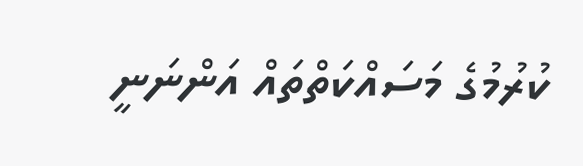ކުރުމުގެ މަސައްކަތްތައް އަންނަނީ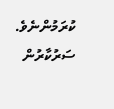ކުރަމުންނެވެ.
ސަރުކާރުން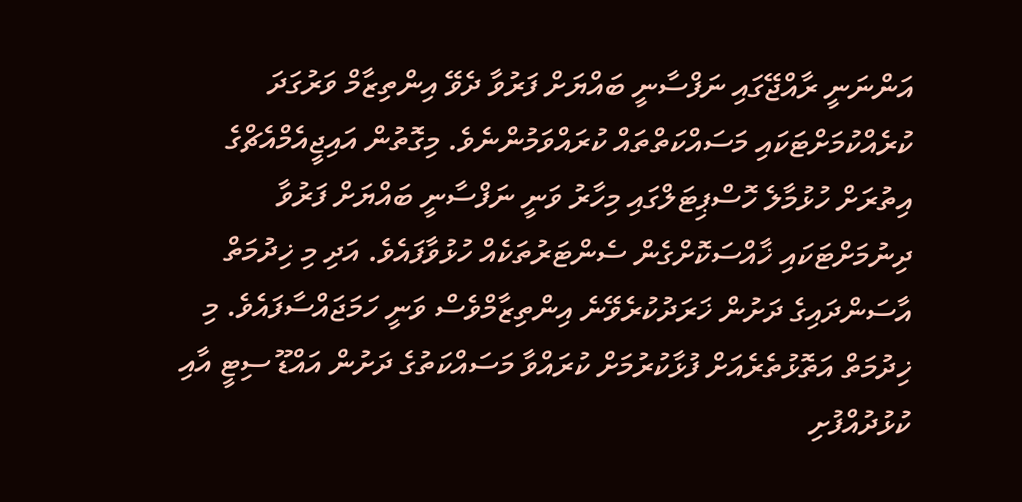އަންނަނީ ރާއްޖޭގައި ނަފްސާނީ ބައްޔަށް ފަރުވާ ދެވޭ އިންތިޒާމް ވަރުގަދަ ކުރެއްކުމަށްޓަކައި މަސައްކަތްތައް ކުރައްވަމުންނެވެ. މިގޮތުން އައިޖީއެމްއެޗްގެ އިތުރަށް ހުޅުމާލެ ހޮސްޕިޓަލްގައި މިހާރު ވަނީ ނަފްސާނީ ބައްޔަށް ފަރުވާ ދިނުމަށްޓަކައި ޚާއްސަކޮށްގެން ސެންޓަރުތަކެއް ހުޅުވާފައެވެ. އަދި މި ޚިދުމަތް އާސަންދައިގެ ދަށުން ޚަރަދުކުރެވޭނެ އިންތިޒާމްވެސް ވަނީ ހަމަޖައްސާފައެވެ. މި ޚިދުމަތް އަތޮޅުތެރެއަށް ފުޅާކުރުމަށް ކުރައްވާ މަސައްކަތުގެ ދަށުން އައްޑޫ ސިޓީ އާއި ކުޅުދުއްފުށި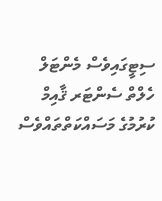ސިޓީގައިވެސް މެންޓަލް ހެލްތް ސެންޓަރ ޤާއިމް ކުރުމުގެ މަސައްކަތްތައްވެސް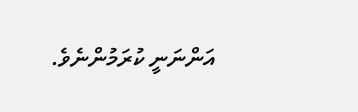އަންނަނީ ކުރަމުންނެވެ.